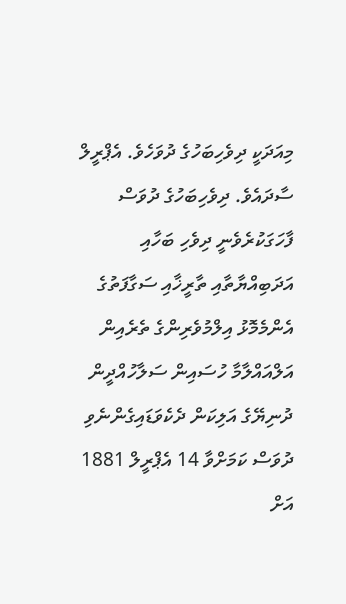މިއަދަކީ ދިވެހިބަހުގެ ދުވަހެވެ. އެޕްރީލް ސާދައެވެ. ދިވެހިބަހުގެ ދުވަސް ފާހަގަކުރެވެނީ ދިވެހި ބަހާއި އަދަބިއްޔާތާއި ތާރީޚާއި ސަގާފަތުގެ އެންމެމޮޅު އިލްމުވެރިންގެ ތެރެއިން އަލްއައްލާމާ ހުސައިން ސަލާހުއްދީން ދުނިޔޭގެ އަލިކަން ދެކެވަޑައިގެންނެވި ދުވަސް ކަމަށްވާ 14 އެޕްރީލް 1881 އަށް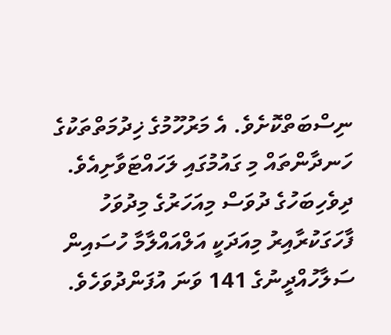ނިސްބަތްކޮށެވެ. އެ މަރުހޫމުގެ ޚިދުމަތްތަކުގެ ހަނދާންތައް މި ގައުމުގައި ލަހައްޓަވާށިއެވެ. ދިވެހިބަހުގެ ދުވަސް މިއަހަރުގެ މިދުވަހު ފާހަގަކުރާއިރު މިއަދަކީ އަލްއައްލާމާ ހުސައިން ސަލާހުއްދީނުގެ 141 ވަނަ އުފަންދުވަހެވެ.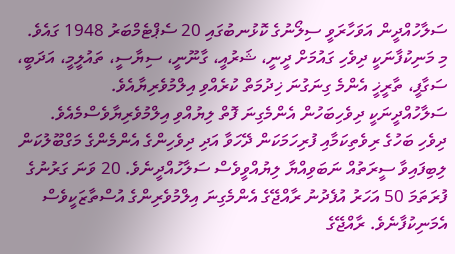ސަލާހުއްދީން އަވަހާރަވީ ސިލޯނުގެ ކޮޅުނބުގައި 20 ސެޕްޓެމްބަރު 1948 ގައެވެ. މި މަނިކުފާނަކީ ދިވެހި ގައުމަށް ދީނީ، ޝަރުއީ، ގާނޫނީ، ސިޔާސީ، ތައުލީމީ، އަދަބީ، ސަގާފީ، ތާރީޚީ އެންމެ ގިނަގުނަ ޚިދުމަތް ކުރެއްވި އިލްމުވެރިޔާއެވެ.
ސަލާހުއްދީނަކީ ދިވެހިބަހުން އެންމެގިނަ ފޮތް ލިޔުއްވި އިލްމުވެރިޔާވެސްމެއެވެ. ދިވެހި ބަހުގެ ރިވެތިކަމާއި ފުރިހަމަކަން ދޭހަވާ އަދި ދިވެހިންގެ އެންމެންގެ މަގްބޫލުކަން ލިބިފައިވާ ސީރަތުއް ނަބަވިއްޔާ ލިޔުއްވީވެސް ސަލާހުއްދީނެވެ. 20 ވަނަ ގަރުނުގެ ފުރަތަމަ 50 އަހަރު އުފެދުނު ރާއްޖޭގެ އެންމެގިނަ އިލްމުވެރިންގެ އުސްތާޒަކީވެސް އެމަނިކުފާނެވެ. ރާއްޖޭގެ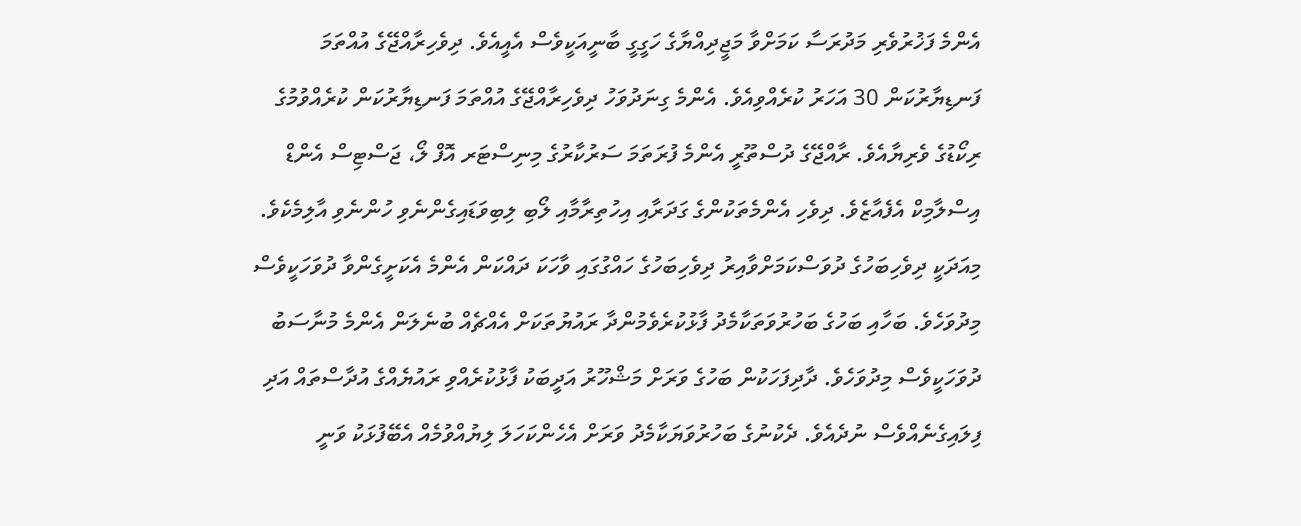އެންމެ ފަޚުރުވެރި މަދުރަސާ ކަމަށްވާ މަޖީދިއްޔާގެ ހަގީގީ ބާނީއަކީވެސް އެއީއެވެ. ދިވެހިރާއްޖޭގެ އުއްތަމަ ފަނޑިޔާރުކަން 30 އަހަރު ކުރެއްވިއެވެ. އެންމެ ގިނަދުވަހު ދިވެހިރާއްޖޭގެ އުއްތަމަ ފަނޑިޔާރުކަން ކުރެއްވުމުގެ ރިކޯޑުގެ ވެރިޔާއެވެ. ރާއްޖޭގެ ދުސްތޫރީ އެންމެ ފުރަތަމަ ސަރުކާރުގެ މިނިސްޓަރ އޮފް ލޯ، ޖަސްޓިސް އެންޑް އިސްލާމިކް އެފެއާޒެވެ. ދިވެހި އެންމެތަކުންގެ ގަދަރާއި އިހުތިރާމާއި ލޯބި ލިބިވަޑައިގެންނެވި ހުންނެވި އާލިމެކެވެ.
މިއަދަކީ ދިވެހިބަހުގެ ދުވަސްކަމަށްވާއިރު ދިވެހިބަހުގެ ހައްގުގައި ވާހަކަ ދައްކަން އެންމެ އެކަށީގެންވާ ދުވަހަކީވެސް މިދުވަހެވެ. ބަހާއި ބަހުގެ ބަހުރުވަތަކާމެދު ފާޅުކުރެވެމުންދާ ރައުޔުތަކަށް އެއްޗެއް ބުނެލަން އެންމެ މުނާސަބު ދުވަހަކީވެސް މިދުވަހެވެ. ދާދިފަހަކުން ބަހުގެ ވަރަށް މަޝްހޫރު އަދީބަކު ފާޅުކުރެއްވި ރައުޔެއްގެ އުދާސްތައް އަދި ފިލައިގެނެއްވެސް ނުދެއެވެ. ދެކުނުގެ ބަހުރުވަޔަކާމެދު ވަރަށް އެހެންކަހަލަ ލިޔުއްވުމެއް އެބޭފުޅަކު ވަނީ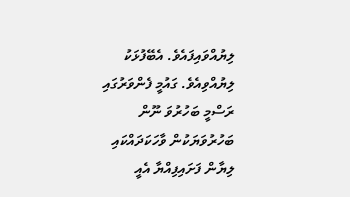ލިޔުއްވައިފައެވެ. އެބޭފުޅަކު ލިޔުއްވިއެވެ. ގައުމީ ފެންވަރުގައި ރަސްމީ ބަހުރުވަ ނޫން ބަހުރުވަޔަކުން ވާހަކަދައްކައި ލިޔާން ފަށައިފިއްޔާ އެއީ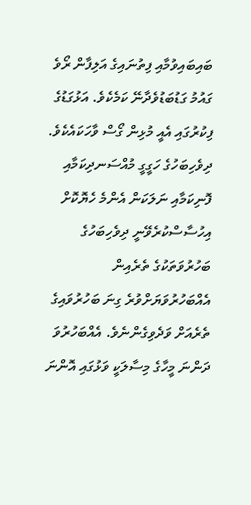ބައިބައިވުމާއި ފިތުނައިގެ އަލިފާން ރޯވެ ގައުމު ގަޑުބަޑުވެދާނޭ ކަމެކެވެ. އަޅުގަޑުގެ ފިކުރުގައި އެއީ މުޅިން ގޯސް ވާހަކައެކެވެ.
ދިވެހިބަހުގެ ހަގީގީ މުއްސަނދިކަމާއި ފޮނިކަމާއި ނަލަކަން އެންމެ ހެޔޮކޮށް އިހުސާސްކުރެވޭނީ ދިވެހިބަހުގެ ބަހުރުވަތަކުގެ ތެރެއިން އެއްބަހުރުވަޔަށްވުރެ ގިނަ ބަހުރުވައިގެ ތެރެއަށް ވަދެވިގެންނެވެ. އެއްބަހުރުވަ ދަންނަ މީހާގެ މިސާލަކީ ވަޅުގައި އޮންނަ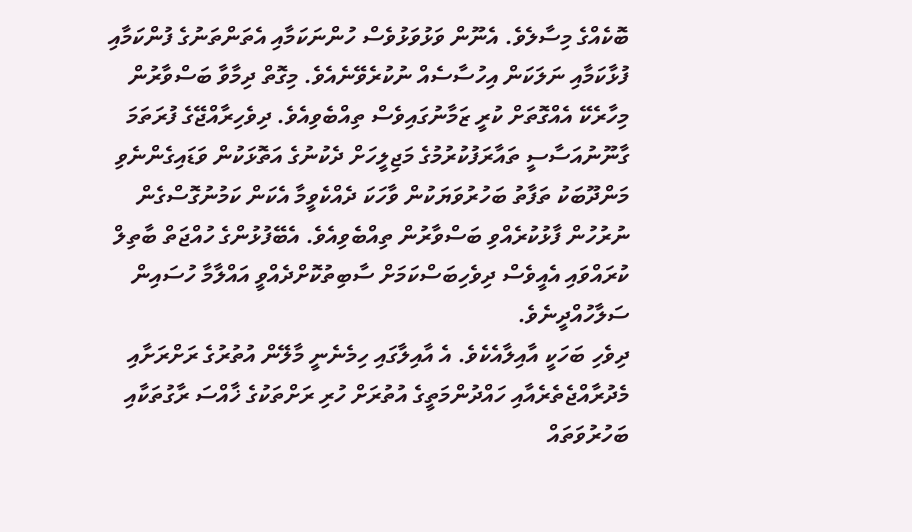ބޮކެއްގެ މިސާލެވެ. އެނޫން ވަޅުވަޅުވެސް ހުންނަކަމާއި އެތަންތަނުގެ ފުންކަމާއި ފުޅާކަމާއި ނަލަކަން އިހުސާސެއް ނުކުރެވޭނެއެވެ. މިގޮތް ދިމާވާ ބަސްވާރުން މިހާރެކޭ އެއްގޮތަށް ކުރީ ޒަމާނުގައިވެސް ތިއްބެވިއެވެ. ދިވެހިރާއްޖޭގެ ފުރަތަމަ ގާނޫނުއަސާސީ ތައާރަފުކުރުމުގެ މަޖިލީހަށް ދެކުނުގެ އަތޮޅަކުން ވަޑައިގެންނެވި މަންދޫބަކު ތަފާތު ބަހުރުވަޔަކުން ވާހަކަ ދެއްކެވީމާ އެކަން ކަމުނުގޮސްގެން ނުރުހުން ފާޅުކުރެއްވި ބަސްވާރުން ތިއްބެވިއެވެ. އެބޭފުޅުންގެ ހުއްޖަތް ބާތިލް ކުރައްވައި އެއީވެސް ދިވެހިބަސްކަމަށް ސާބިތުކޮށްދެއްވީ އައްލާމާ ހުސައިން ސަލާހުއްދީނެވެ.
ދިވެހި ބަހަކީ އާއިލާއެކެވެ. އެ އާއިލާގައި ހިމެނެނީ މާލޭން އުތުރުގެ ރަށްރަށާއި މެދުރާއްޖެތެރެއާއި ހައްދުންމަތީގެ އުތުރަށް ހުރި ރަށްތަކުގެ ޚާއްސަ ރާގުތަކާއި ބަހުރުވަތައް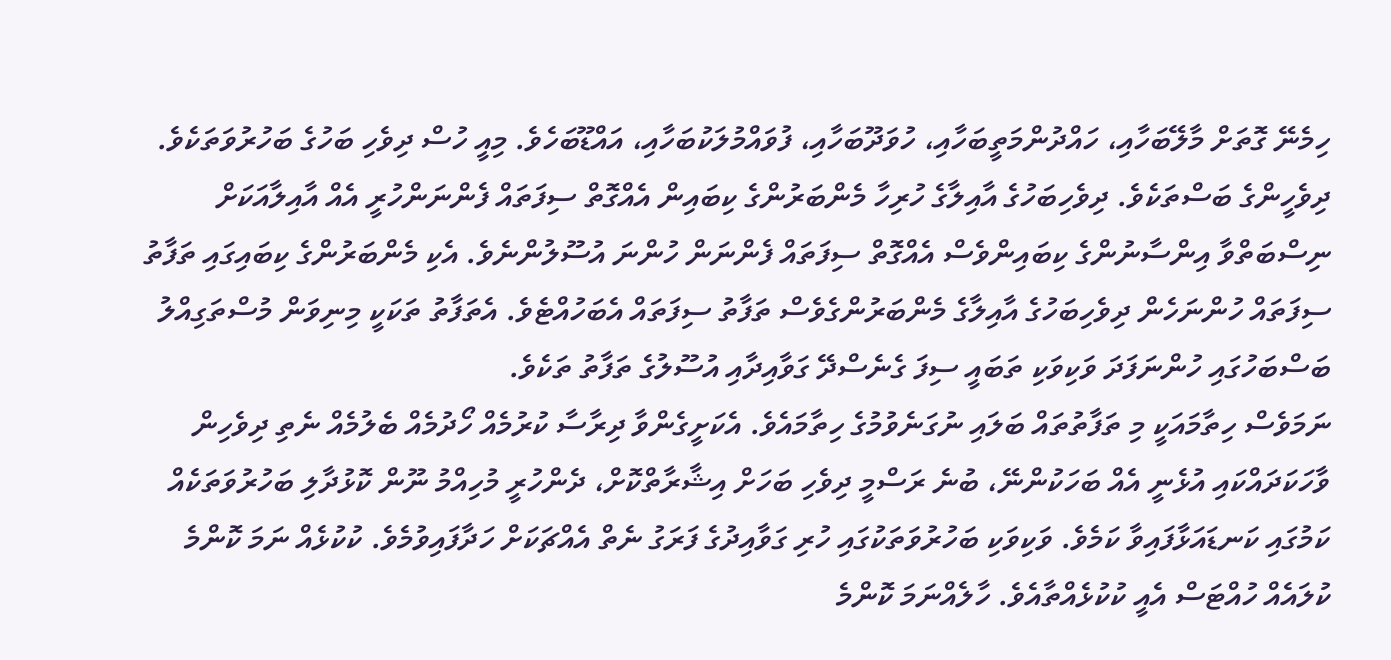ހިމެނޭ ގޮތަށް މާލޭބަހާއި، ހައްދުންމަތީބަހާއި، ހުވަދޫބަހާއި، ފުވައްމުލަކުބަހާއި، އައްޑޫބަހެވެ. މިއީ ހުސް ދިވެހި ބަހުގެ ބަހުރުވަތަކެވެ. ދިވެހީންގެ ބަސްތަކެވެ. ދިވެހިބަހުގެ އާއިލާގެ ހުރިހާ މެންބަރުންގެ ކިބައިން އެއްގޮތް ސިފަތައް ފެންނަންހުރީ އެއް އާއިލާއަކަށް ނިސްބަތްވާ އިންސާނުންގެ ކިބައިންވެސް އެއްގޮތް ސިފަތައް ފެންނަން ހުންނަ އުސޫލުންނެވެ. އެކި މެންބަރުންގެ ކިބައިގައި ތަފާތު ސިފަތައް ހުންނަހެން ދިވެހިބަހުގެ އާއިލާގެ މެންބަރުންގެވެސް ތަފާތު ސިފަތައް އެބަހުއްޓެވެ. އެތަފާތު ތަކަކީ މިނިވަން މުސްތަގިއްލު ބަސްބަހުގައި ހުންނަފަދަ ވަކިވަކި ތަބައީ ސިފަ ގެނެސްދޭ ގަވާއިދާއި އުސޫލުގެ ތަފާތު ތަކެވެ.
ނަމަވެސް ހިތާމައަކީ މި ތަފާތުތައް ބަލައި ނުގަނެވުމުގެ ހިތާމައެވެ. އެކަށީގެންވާ ދިރާސާ ކުރުމެއް ހޯދުމެއް ބެލުމެއް ނެތި ދިވެހިން ވާހަކަދައްކައި އުޅެނީ އެއް ބަހަކުންނޭ، ބުނެ ރަސްމީ ދިވެހި ބަހަށް އިޝާރާތްކޮށް، ދެންހުރީ މުހިއްމު ނޫން ކޮޅުދާލި ބަހުރުވަތަކެއް ކަމުގައި ކަނޑައަޅާފައިވާ ކަމެވެ. ވަކިވަކި ބަހުރުވަތަކުގައި ހުރި ގަވާއިދުގެ ފަރަގު ނެތް އެއްޗަކަށް ހަދާފައިވުމެވެ. ކުކުޅެއް ނަމަ ކޮންމެ ކުލައެއް ހުއްޓަސް އެއީ ކުކުޅެއްތާއެވެ. ހާލެއްނަމަ ކޮންމެ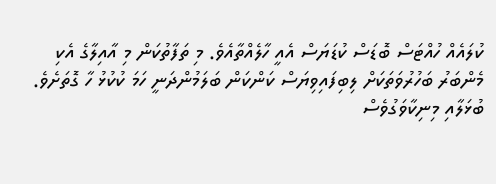ކުލައެއް ހުއްޓަސް ބޮޑަސް ކުޑަޔަސް އެއީ ހާލެއްތާއެވެ. މި ތަފާތުކަން މި އާއިލާގެ އެކި މެންބަރު ބަހުރުވަތަކަށް ލިބިފައިވިޔަސް ކަންކަން ބަލަމުންދަނީ ހަމަ ކުކުޅު ހާ ގޮތަށެވެ. ބުޅަލާއި މިނިކާވަގުވެސް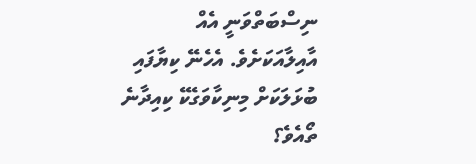ނިސްބަތްވަނީ އެއް އާއިލާއަކަށެވެ. އެހެނޭ ކިޔާފައި ބުޅަލަކަށް މިނިކާވަގެކޭ ކިއިދާނެ ތޯއެވެ؟